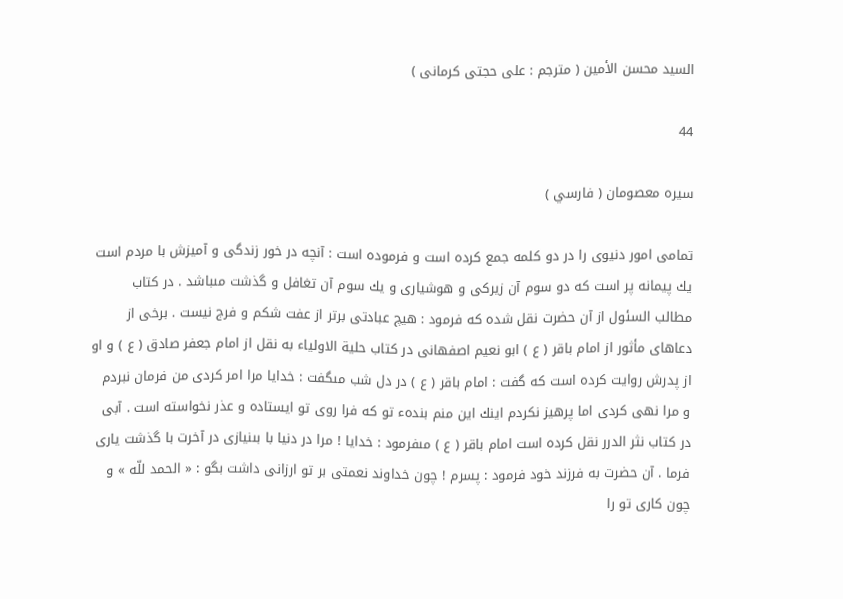السيد محسن الأمين ( مترجم : على حجتى كرمانى )

44

سيره معصومان ( فارسي )

تمامى امور دنيوى را در دو كلمه جمع كرده است و فرموده است : آنچه در خور زندگى و آميزش با مردم است يك پيمانه پر است كه دو سوم آن زيركى و هوشيارى و يك سوم آن تغافل و گذشت مىباشد . در كتاب مطالب السئول از آن حضرت نقل شده كه فرمود : هيچ عبادتى برتر از عفت شكم و فرج نيست . برخى از دعاهاى مأثور از امام باقر ( ع ) ابو نعيم اصفهانى در كتاب حلية الاولياء به نقل از امام جعفر صادق ( ع ) و او از پدرش روايت كرده است كه گفت : امام باقر ( ع ) در دل شب مىگفت : خدايا مرا امر كردى من فرمان نبردم و مرا نهى كردى اما پرهيز نكردم اينك اين منم بندهء تو كه فرا روى تو ايستاده و عذر نخواسته است . آبى در كتاب نثر الدرر نقل كرده است امام باقر ( ع ) مىفرمود : خدايا ! مرا در دنيا با بىنيازى در آخرت با گذشت يارى فرما . آن حضرت به فرزند خود فرمود : پسرم ! چون خداوند نعمتى بر تو ارزانى داشت بگو : « الحمد للّه » و چون كارى تو را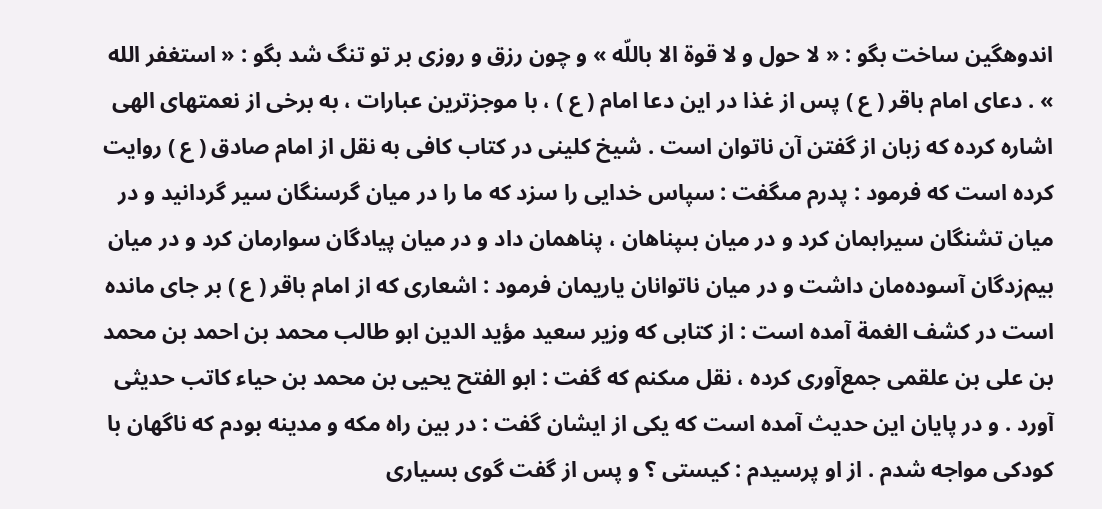اندوهگين ساخت بگو : « لا حول و لا قوة الا باللّه » و چون رزق و روزى بر تو تنگ شد بگو : « استغفر الله » . دعاى امام باقر ( ع ) پس از غذا در اين دعا امام ( ع ) ، با موجزترين عبارات ، به برخى از نعمتهاى الهى اشاره كرده كه زبان از گفتن آن ناتوان است . شيخ كلينى در كتاب كافى به نقل از امام صادق ( ع ) روايت كرده است كه فرمود : پدرم مىگفت : سپاس خدايى را سزد كه ما را در ميان گرسنگان سير گردانيد و در ميان تشنگان سيرابمان كرد و در ميان بىپناهان ، پناهمان داد و در ميان پيادگان سوارمان كرد و در ميان بيم‌زدگان آسوده‌مان داشت و در ميان ناتوانان ياريمان فرمود : اشعارى كه از امام باقر ( ع ) بر جاى مانده است در كشف الغمة آمده است : از كتابى كه وزير سعيد مؤيد الدين ابو طالب محمد بن احمد بن محمد بن على بن علقمى جمع‌آورى كرده ، نقل مىكنم كه گفت : ابو الفتح يحيى بن محمد بن حياء كاتب حديثى آورد . و در پايان اين حديث آمده است كه يكى از ايشان گفت : در بين راه مكه و مدينه بودم كه ناگهان با كودكى مواجه شدم . از او پرسيدم : كيستى ؟ و پس از گفت گوى بسيارى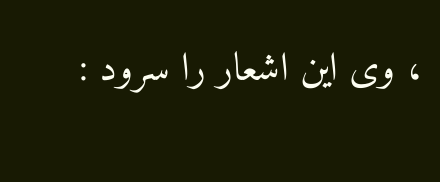، وى اين اشعار را سرود :